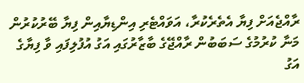ރާއްޖެއަށް ފިޔާ އެތެރެކުރާ، އަވައްޓެރި އިންޑިޔާއިން ފިޔާ ބޭރުކުރުން މަނާ ކުރުމުގެ ސަބަބުން ރާއްޖޭގެ ބާޒާރުގައި އަގު އުފުލިފައި ވާ ފިޔާގެ އަގު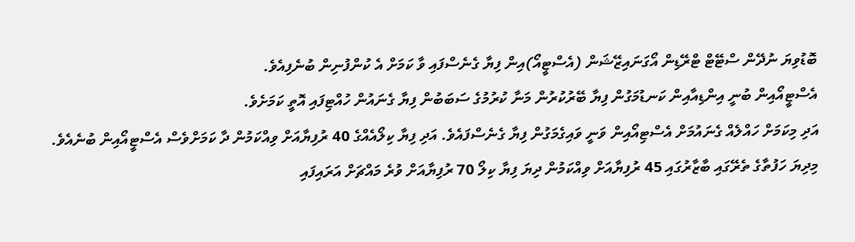ބޮޑުވިޔަ ނުދޭން ސްޓޭޓް ޓްރޭޑިން އޯގަނައިޒޭޝަން (އެސްޓީއޯ)އިން ފިޔާ ގެނެސްފައި ވާ ކަމަށް އެ ކުންފުނިން ބުނެފިއެވެ.
އެސްޓީއޯއިން ބުނީ އިންޑިއާއިން ކަނޑުމަގުން ފިޔާ ބޭރުކުރުން މަނާ ކުރުމުގެ ސަބަބުން ފިޔާ ގެނައުން ހުއްޓިފައި އޮތީ ކަމަށެވެ.
އަދި މިކަމަށް ހައްލެއް ގެނައުމަށް އެސްޓިއޯއިން ވަނީ ވައިގެމަގުން ފިޔާ ގެނެސްފައެވެ. އަދި ފިޔާ ކިލޯއެއްގެ 40 ރުފިޔާއަށް ވިއްކަމުން ދާ ކަމަށްވެސް އެސްޓީއޯއިން ބުނެއެވެ.
މިދިޔަ ހަފުތާގެ ތެރޭގައި ބާޒާރުގައި 45 ރުފިޔާއަށް ވިއްކަމުން ދިޔަ ފިޔާ ކިލޯ 70 ރުފިޔާއަށް ވުރެ މައްޗަށް އަރައިފައި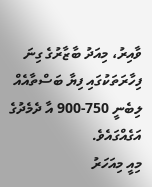ވާއިރު، މިއަދު ބާޒާރުގެ ގިނަ ފިހާރަތަކުގައި ފިޔާ ބަސްތާއެއް ލިބެނީ 750-900 އާ ދެމެދުގެ އަގެއްގައެވެ.
މިއީ މިއަހަރު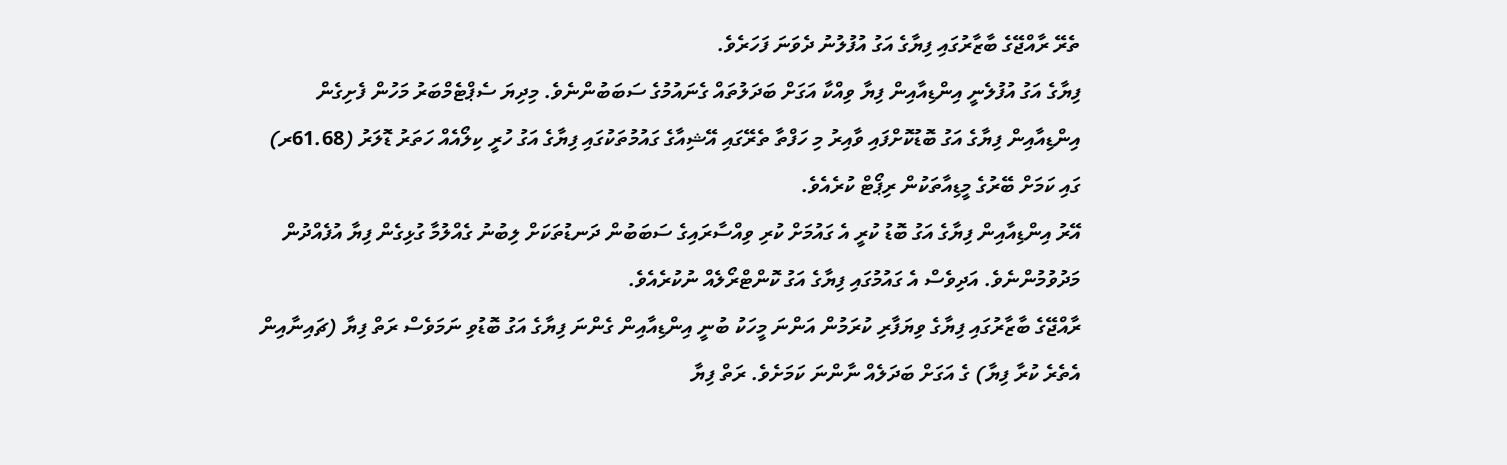ތެރޭ ރާއްޖޭގެ ބާޒާރުގައި ފިޔާގެ އަގު އުފުލުނު ދެވަނަ ފަހަރެވެ.
ފިޔާގެ އަގު އުފުލެނީ އިންޑިއާއިން ފިޔާ ވިއްކާ އަގަށް ބަދަލުތައް ގެނައުމުގެ ސަބަބުންނެވެ. މިދިޔަ ސެޕްޓެމްބަރު މަހުން ފެށިގެން އިންޑިއާއިން ފިޔާގެ އަގު ބޮޑުކޮށްފައި ވާއިރު މި ހަފްތާ ތެރޭގައި އޭޝިއާގެ ގައުމުތަކުގައި ފިޔާގެ އަގު ހުރީ ކިލޯއެއް ހަތަރު ޑޮލަރު (61.68ރ) ގައި ކަމަށް ބޭރުގެ މީޑިއާތަކުން ރިޕޯޓް ކުރެއެވެ.
އޭރު އިންޑިއާއިން ފިޔާގެ އަގު ބޮޑު ކުރީ އެ ގައުމަށް ކުރި ވިއްސާރައިގެ ސަބަބުން ދަނޑުތަކަށް ލިބުނު ގެއްލުމާ ގުޅިގެން ފިޔާ އުފެއްދުން މަދުވުމުންނެވެ. އަދިވެސް އެ ގައުމުގައި ފިޔާގެ އަގު ކޮންޓްރޯލެއް ނުކުރެއެވެ.
ރާއްޖޭގެ ބާޒާރުގައި ފިޔާގެ ވިޔަފާރި ކުރަމުން އަންނަ މީހަކު ބުނީ އިންޑިއާއިން ގެންނަ ފިޔާގެ އަގު ބޮޑުވި ނަމަވެސް ރަތް ފިޔާ (ޗައިނާއިން އެތެރެ ކުރާ ފިޔާ) ގެ އަގަށް ބަދަލެއް ނާންނަ ކަމަށެވެ. ރަތް ފިޔާ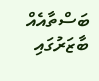ބަސްތާއެއް ބާޒަރުގައި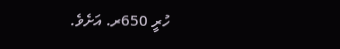ހުރީ 650ރ. އަށެވެ.